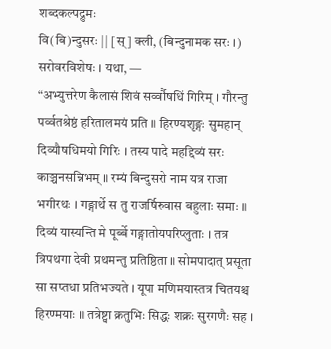शब्दकल्पद्रुमः
वि(बि)न्दुसरः || [स्] क्ली, (बिन्दुनामक सरः ।)
सरोवरविशेषः । यथा, —
“अभ्युत्तरेण कैलासं शिवं सर्व्वौषधिं गिरिम् । गौरन्तु पर्व्वतश्रेष्ठं हरितालमयं प्रति ॥ हिरण्यशृङ्गः सुमहान् दिव्यौषधिमयो गिरिः । तस्य पादे महद्दिव्यं सरः काञ्चनसन्निभम् ॥ रम्यं बिन्दुसरो नाम यत्र राजा भगीरथः । गङ्गार्थे स तु राजर्षिरुवास बहुलाः समाः ॥ दिव्यं यास्यन्ति मे पूर्ब्बे गङ्गातोयपरिप्लुताः । तत्र त्रिपथगा देवी प्रथमन्तु प्रतिष्ठिता ॥ सोमपादात् प्रसूता सा सप्तधा प्रतिभज्यते । यूपा मणिमयास्तत्र चितयश्च हिरण्मयाः ॥ तत्रेष्ट्वा क्रतुभिः सिद्धः शक्रः सुरगणैः सह ।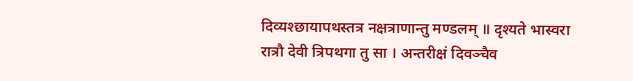दिव्यश्छायापथस्तत्र नक्षत्राणान्तु मण्डलम् ॥ दृश्यते भास्वरा रात्रौ देवी त्रिपथगा तु सा । अन्तरीक्षं दिवञ्चैव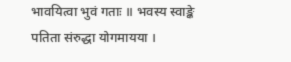भावयित्वा भुवं गताः ॥ भवस्य स्वाङ्के पतिता संरुद्धा योगमायया ।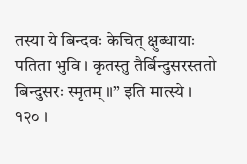तस्या ये बिन्दवः केचित् क्षुब्धायाः पतिता भुवि । कृतस्तु तैर्बिन्दुसरस्ततो बिन्दुसरः स्मृतम् ॥” इति मात्स्ये । १२० ।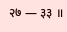२७ — ३३ ॥